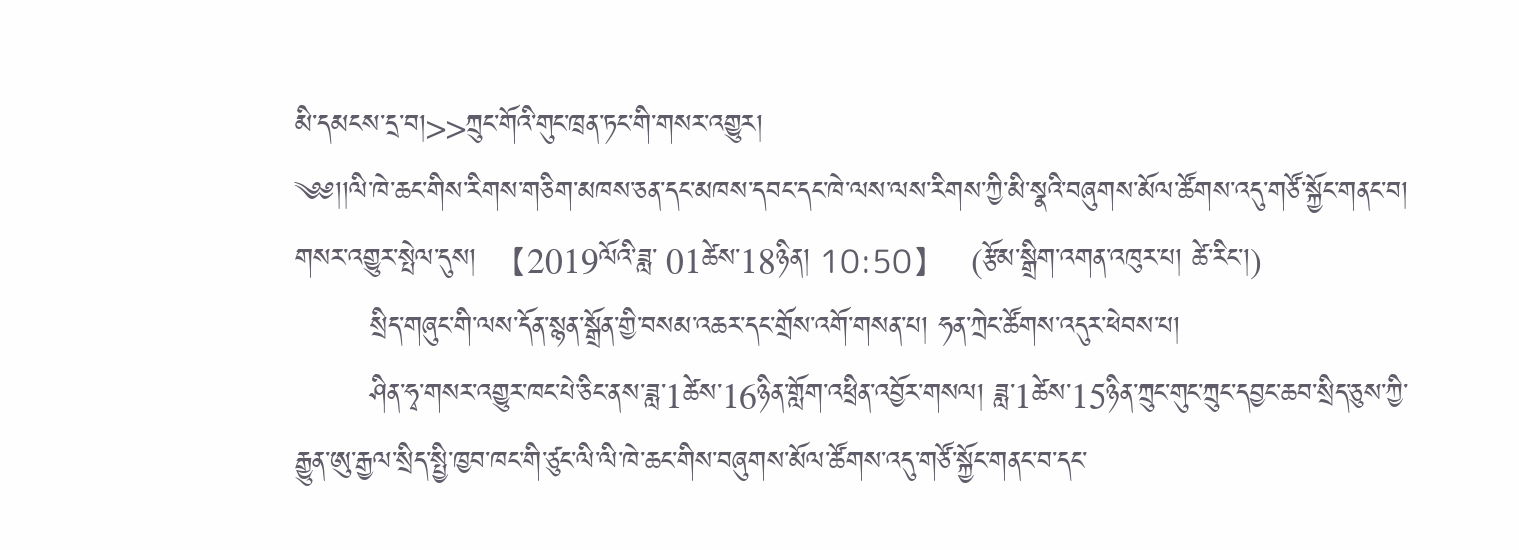མི་དམངས་དྲ་བ།>>ཀྲུང་གོའི་གུང་ཁྲན་ཏང་གི་གསར་འགྱུར།
༄༅།།ལི་ཁེ་ཆང་གིས་རིགས་གཅིག་མཁས་ཅན་དང་མཁས་དབང་དང་ཁེ་ལས་ལས་རིགས་ཀྱི་མི་སྣའི་བཞུགས་མོལ་ཚོགས་འདུ་གཙོ་སྐྱོང་གནང་བ།
གསར་འགྱུར་སྤེལ་དུས།  【2019ལོའི་ཟླ་ 01ཚེས་18ཉིན། 10:50】   (རྩོམ་སྒྲིག་འགན་འཁུར་པ། ཚེ་རིང་།)
        སྲིད་གཞུང་གི་ལས་དོན་སྙན་སྒྲོན་གྱི་བསམ་འཆར་དང་གྲོས་འགོ་གསན་པ། ཧན་ཀྲེང་ཚོགས་འདུར་ཕེབས་པ།
        ཤིན་ཧྭ་གསར་འགྱུར་ཁང་པེ་ཅིང་ནས་ཟླ་1ཚེས་16ཉིན་གློག་འཕྲིན་འབྱོར་གསལ། ཟླ་1ཚེས་15ཉིན་ཀྲུང་གུང་ཀྲུང་དབྱང་ཆབ་སྲིད་ཅུས་ཀྱི་རྒྱུན་ཨུ་རྒྱལ་སྲིད་སྤྱི་ཁྱབ་ཁང་གི་ཙུང་ལི་ལི་ཁེ་ཆང་གིས་བཞུགས་མོལ་ཚོགས་འདུ་གཙོ་སྐྱོང་གནང་བ་དང་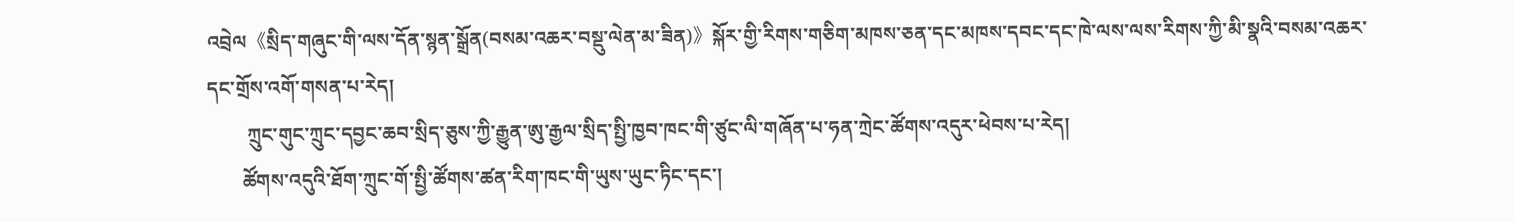འབྲེལ《སྲིད་གཞུང་གི་ལས་དོན་སྙན་སྒྲོན(བསམ་འཆར་བསྡུ་ལེན་མ་ཟིན)》སྐོར་གྱི་རིགས་གཅིག་མཁས་ཅན་དང་མཁས་དབང་དང་ཁེ་ལས་ལས་རིགས་ཀྱི་མི་སྣའི་བསམ་འཆར་དང་གྲོས་འགོ་གསན་པ་རེད།
        ཀྲུང་གུང་ཀྲུང་དབྱང་ཆབ་སྲིད་ཅུས་ཀྱི་རྒྱུན་ཨུ་རྒྱལ་སྲིད་སྤྱི་ཁྱབ་ཁང་གི་ཙུང་ལི་གཞོན་པ་ཧན་ཀྲེང་ཚོགས་འདུར་ཕེབས་པ་རེད།
       ཚོགས་འདུའི་ཐོག་ཀྲུང་གོ་སྤྱི་ཚོགས་ཚན་རིག་ཁང་གི་ཡུས་ཡུང་ཏིང་དང་།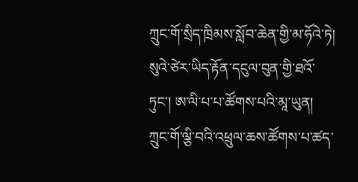ཀྲུང་གོ་སྲིད་ཁྲིམས་སློབ་ཆེན་གྱི་མ་ཧོའེ་ཏེ། སུའེ་ཙེར་ཡིད་རྟོན་དངུལ་བུན་གྱི་ཐའོ་ཏུང་། ཨ་ལི་པ་པ་ཚོགས་པའི་མཱ་ཡུན། ཀྲུང་གོ་ལྕི་བའི་འཕྲུལ་ཆས་ཚོགས་པ་ཚད་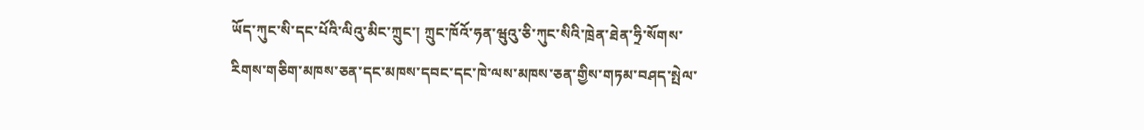ཡོད་ཀུང་སི་དང་པོའི་ལིའུ་མིང་ཀྲུང་། ཀྲུང་ཁོའོ་ཧན་ཝུའུ་ཅི་ཀུང་སིའི་ཁྲེན་ཐེན་ཧྲི་སོགས་རིགས་གཅིག་མཁས་ཅན་དང་མཁས་དབང་དང་ཁེ་ལས་མཁས་ཅན་གྱིས་གཏམ་བཤད་སྤེལ་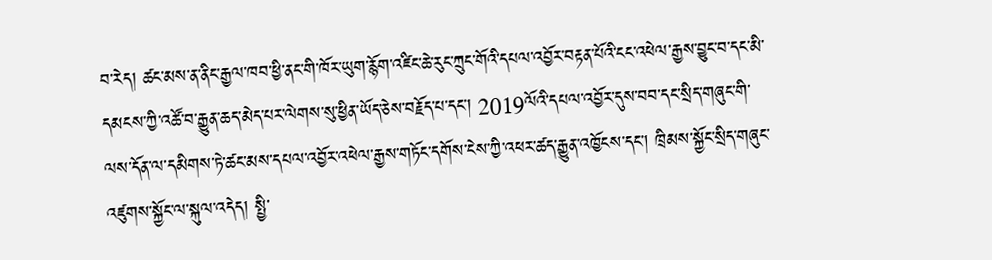བ་རེད། ཚང་མས་ན་ནིང་རྒྱལ་ཁབ་ཕྱི་ནང་གི་ཁོར་ཡུག་རྙོག་འཛིང་ཆེ་རུང་ཀྲུང་གོའི་དཔལ་འབྱོར་བརྟན་པོའི་ངང་འཕེལ་རྒྱས་བྱུང་བ་དང་མི་དམངས་ཀྱི་འཚོ་བ་རྒྱུན་ཆད་མེད་པར་ལེགས་སུ་ཕྱིན་ཡོད་ཅེས་བརྗོད་པ་དང་། 2019ལོའི་དཔལ་འབྱོར་དུས་བབ་དང་སྲིད་གཞུང་གི་ལས་དོན་ལ་དམིགས་ཏེ་ཚང་མས་དཔལ་འབྱོར་འཕེལ་རྒྱས་གཏོང་དགོས་ངེས་ཀྱི་འཕར་ཚད་རྒྱུན་འཁྱོངས་དང་། ཁྲིམས་སྐྱོང་སྲིད་གཞུང་འཛུགས་སྐྱོང་ལ་སྐུལ་འདེད། སྤྱི་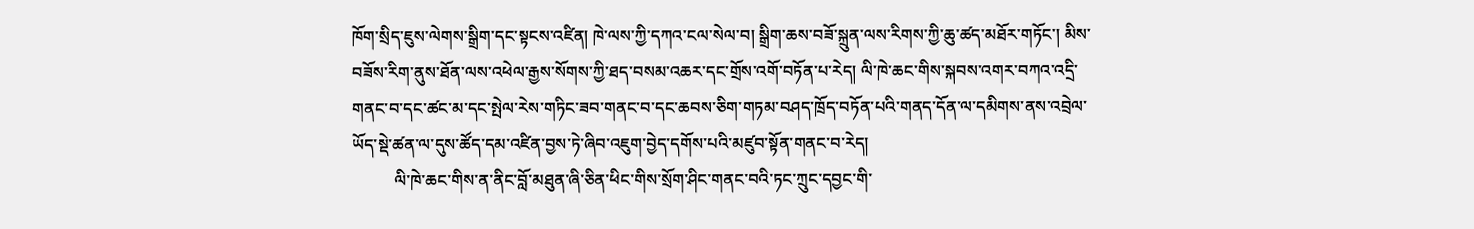ཁོག་སྲིད་ཇུས་ལེགས་སྒྲིག་དང་སྟངས་འཛིན། ཁེ་ལས་ཀྱི་དཀའ་ངལ་སེལ་བ། སྒྲིག་ཆས་བཟོ་སྐྲུན་ལས་རིགས་ཀྱི་ཆུ་ཚད་མཐོར་གཏོང་། མིས་བཟོས་རིག་ནུས་ཐོན་ལས་འཕེལ་རྒྱས་སོགས་ཀྱི་ཐད་བསམ་འཆར་དང་གྲོས་འགོ་བཏོན་པ་རེད། ལི་ཁེ་ཆང་གིས་སྐབས་འགར་བཀའ་འདྲི་གནང་བ་དང་ཚང་མ་དང་སྤེལ་རེས་གཏིང་ཟབ་གནང་བ་དང་ཆབས་ཅིག་གཏམ་བཤད་ཁྲོད་བཏོན་པའི་གནད་དོན་ལ་དམིགས་ནས་འབྲེལ་ཡོད་སྡེ་ཚན་ལ་དུས་ཚོད་དམ་འཛིན་བྱས་ཏེ་ཞིབ་འཇུག་བྱེད་དགོས་པའི་མཛུབ་སྟོན་གནང་བ་རེད།
          ལི་ཁེ་ཆང་གིས་ན་ནིང་བློ་མཐུན་ཞི་ཅིན་ཕིང་གིས་སྲོག་ཤིང་གནང་བའི་ཏང་ཀྲུང་དབྱང་གི་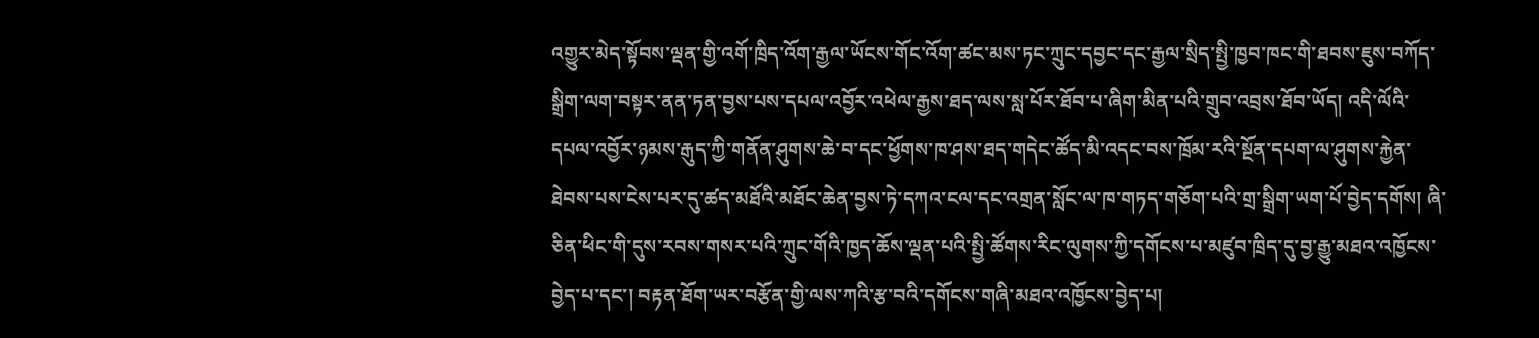འགྱུར་མེད་སྟོབས་ལྡན་གྱི་འགོ་ཁྲིད་འོག་རྒྱལ་ཡོངས་གོང་འོག་ཚང་མས་ཏང་ཀྲུང་དབྱང་དང་རྒྱལ་སྲིད་སྤྱི་ཁྱབ་ཁང་གི་ཐབས་ཇུས་བཀོད་སྒྲིག་ལག་བསྟར་ནན་ཏན་བྱས་པས་དཔལ་འབྱོར་འཕེལ་རྒྱས་ཐད་ལས་སླ་པོར་ཐོབ་པ་ཞིག་མིན་པའི་གྲུབ་འབྲས་ཐོབ་ཡོད། འདི་ལོའི་དཔལ་འབྱོར་ཉམས་རྒུད་ཀྱི་གནོན་ཤུགས་ཆེ་བ་དང་ཕྱོགས་ཁ་ཤས་ཐད་གདེང་ཚོད་མི་འདང་བས་ཁྲོམ་རའི་སྔོན་དཔག་ལ་ཤུགས་རྐྱེན་ཐེབས་པས་ངེས་པར་དུ་ཚད་མཐོའི་མཐོང་ཆེན་བྱས་ཏེ་དཀའ་ངལ་དང་འགྲན་སློང་ལ་ཁ་གཏད་གཅོག་པའི་གྲ་སྒྲིག་ཡག་པོ་བྱེད་དགོས། ཞི་ཅིན་ཕིང་གི་དུས་རབས་གསར་པའི་ཀྲུང་གོའི་ཁྱད་ཆོས་ལྡན་པའི་སྤྱི་ཚོགས་རིང་ལུགས་ཀྱི་དགོངས་པ་མཛུབ་ཁྲིད་དུ་བྱ་རྒྱུ་མཐའ་འཁྱོངས་བྱེད་པ་དང་། བརྟན་ཐོག་ཡར་བརྩོན་གྱི་ལས་ཀའི་རྩ་བའི་དགོངས་གཞི་མཐའ་འཁྱོངས་བྱེད་པ།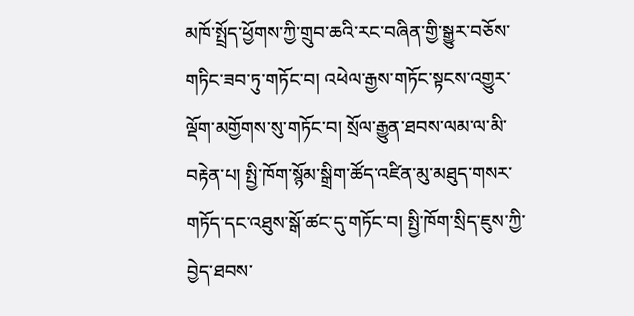མཁོ་སྤྲོད་ཕྱོགས་ཀྱི་གྲུབ་ཆའི་རང་བཞིན་གྱི་སྒྱུར་བཅོས་གཏིང་ཟབ་ཏུ་གཏོང་བ། འཕེལ་རྒྱས་གཏོང་སྟངས་འགྱུར་ལྡོག་མགྱོགས་སུ་གཏོང་བ། སྲོལ་རྒྱུན་ཐབས་ལམ་ལ་མི་བརྟེན་པ། སྤྱི་ཁོག་སྙོམ་སྒྲིག་ཚོད་འཛིན་མུ་མཐུད་གསར་གཏོད་དང་འཐུས་སྒོ་ཚང་དུ་གཏོང་བ། སྤྱི་ཁོག་སྲིད་ཇུས་ཀྱི་བྱེད་ཐབས་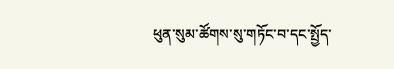ཕུན་སུམ་ཚོགས་སུ་གཏོང་བ་དང་སྤྱོད་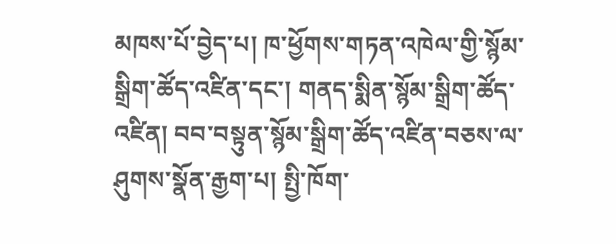མཁས་པོ་བྱེད་པ། ཁ་ཕྱོགས་གཏན་འཁེལ་གྱི་སྙོམ་སྒྲིག་ཚོད་འཛིན་དང་། གནད་སྨིན་སྙོམ་སྒྲིག་ཚོད་འཛིན། བབ་བསྟུན་སྙོམ་སྒྲིག་ཚོད་འཛིན་བཅས་ལ་ཤུགས་སྣོན་རྒྱག་པ། སྤྱི་ཁོག་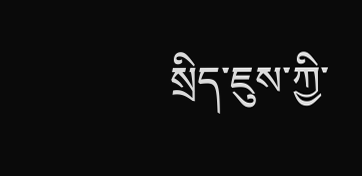སྲིད་ཇུས་ཀྱི་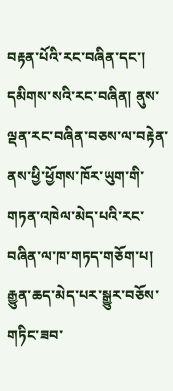བརྟན་པོའི་རང་བཞིན་དང་། དམིགས་སའི་རང་བཞིན། ནུས་ལྡན་རང་བཞིན་བཅས་ལ་བརྟེན་ནས་ཕྱི་ཕྱོགས་ཁོར་ཡུག་གི་གཏན་འཁེལ་མེད་པའི་རང་བཞིན་ལ་ཁ་གཏད་གཅོག་པ། རྒྱུན་ཆད་མེད་པར་སྒྱུར་བཅོས་གཏིང་ཟབ་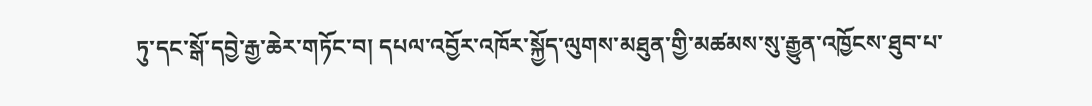ཏུ་དང་སྒོ་དབྱེ་རྒྱ་ཆེར་གཏོང་བ། དཔལ་འབྱོར་འཁོར་སྐྱོད་ལུགས་མཐུན་གྱི་མཚམས་སུ་རྒྱུན་འཁྱོངས་ཐུབ་པ་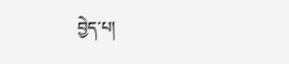བྱེད་པ།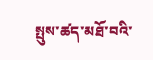སྤུས་ཚད་མཐོ་བའི་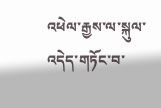འཕེལ་རྒྱས་ལ་སྐུལ་འདེད་གཏོང་བ་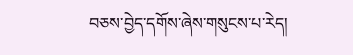བཅས་བྱེད་དགོས་ཞེས་གསུངས་པ་རེད།